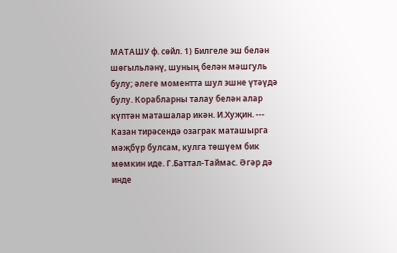МАТАШУ ф. сөйл. 1) Билгеле эш белән шөгыльләнү, шуның белән мәшгуль булу; әлеге моментта шул эшне үтәүдә булу. Корабларны талау белән алар күптән маташалар икән. И.Хуҗин. --- Казан тирәсендә озаграк маташырга мәҗбүр булсам, кулга төшүем бик мөмкин иде. Г.Баттал-Таймас. Әгәр дә инде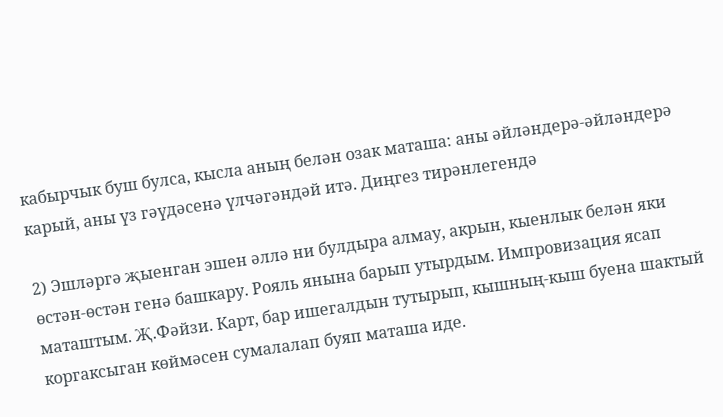кабырчык буш булса, кысла аның белән озак маташа: аны әйләндерә-әйләндерә карый, аны үз гәүдәсенә үлчәгәндәй итә. Диңгез тирәнлегендә

2) Эшләргә җыенган эшен әллә ни булдыра алмау, акрын, кыенлык белән яки өстән-өстән генә башкару. Рояль янына барып утырдым. Импровизация ясап маташтым. Җ.Фәйзи. Карт, бар ишегалдын тутырып, кышның-кыш буена шактый коргаксыган көймәсен сумалалап буяп маташа иде.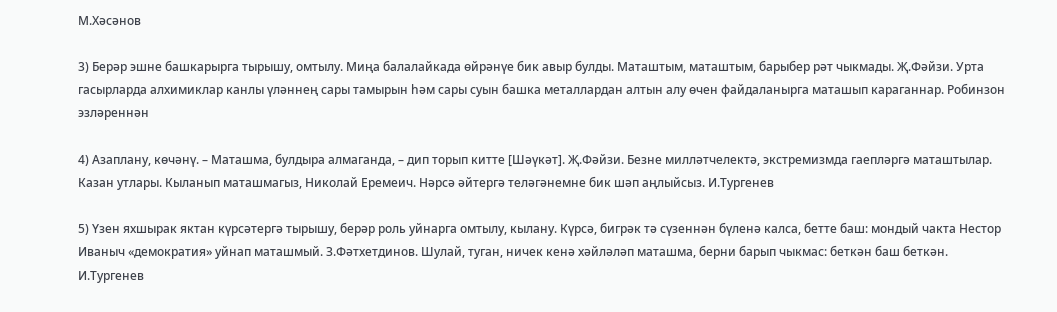М.Хәсәнов

3) Берәр эшне башкарырга тырышу, омтылу. Миңа балалайкада өйрәнүе бик авыр булды. Маташтым, маташтым, барыбер рәт чыкмады. Җ.Фәйзи. Урта гасырларда алхимиклар канлы үләннең сары тамырын һәм сары суын башка металлардан алтын алу өчен файдаланырга маташып караганнар. Робинзон эзләреннән

4) Азаплану, көчәнү. – Маташма, булдыра алмаганда, – дип торып китте [Шәүкәт]. Җ.Фәйзи. Безне милләтчелектә, экстремизмда гаепләргә маташтылар. Казан утлары. Кыланып маташмагыз, Николай Еремеич. Нәрсә әйтергә теләгәнемне бик шәп аңлыйсыз. И.Тургенев

5) Үзен яхшырак яктан күрсәтергә тырышу, берәр роль уйнарга омтылу, кылану. Күрсә, бигрәк тә сүзеннән бүленә калса, бетте баш: мондый чакта Нестор Иваныч «демократия» уйнап маташмый. З.Фәтхетдинов. Шулай, туган, ничек кенә хәйләләп маташма, берни барып чыкмас: беткән баш беткән. И.Тургенев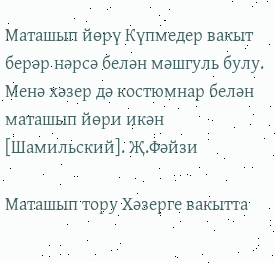Маташып йөрү Күпмедер вакыт берәр нәрсә белән мәшгуль булу. Менә хәзер дә костюмнар белән маташып йөри икән [Шамильский]. Җ.Фәйзи

Маташып тору Хәзерге вакытта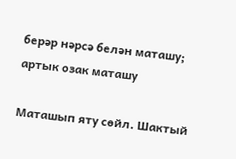берәр нәрсә белән маташу; артык озак маташу

Маташып яту сөйл. Шактый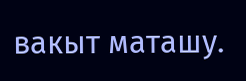вакыт маташу.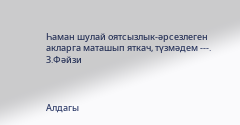Һаман шулай оятсызлык-әрсезлеген акларга маташып яткач, түзмәдем ---. З.Фәйзи



Алдагы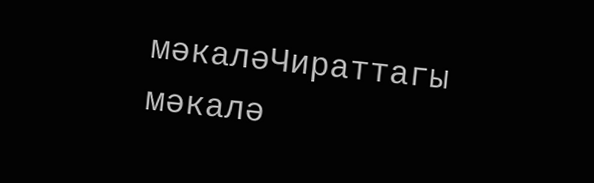мәкаләЧираттагы мәкалә